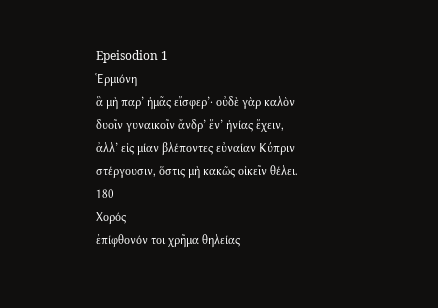Epeisodion 1
Ἑρμιόνη
ἃ μὴ παρ’ ἡμᾶς εἴσφερ’· οὐδὲ γὰρ καλὸν
δυοῖν γυναικοῖν ἄνδρ’ ἕν’ ἡνίας ἔχειν,
ἀλλ’ εἰς μίαν βλέποντες εὐναίαν Κύπριν
στέργουσιν, ὅστις μὴ κακῶς οἰκεῖν θέλει.
180
Χορός
ἐπίφθονόν τοι χρῆμα θηλείας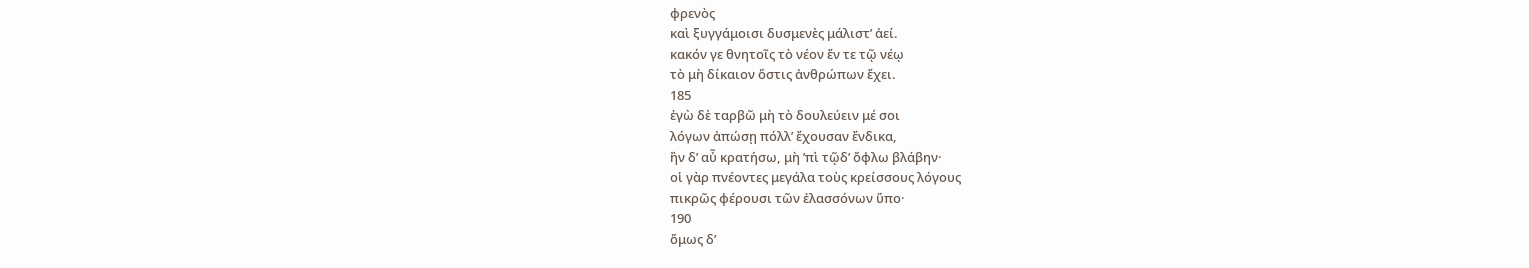φρενὸς
καὶ ξυγγάμοισι δυσμενὲς μάλιστ’ ἀεί.
κακόν γε θνητοῖς τὸ νέον ἔν τε τῷ νέῳ
τὸ μὴ δίκαιον ὅστις ἀνθρώπων ἔχει.
185
ἐγὼ δὲ ταρβῶ μὴ τὸ δουλεύειν μέ σοι
λόγων ἀπώσῃ πόλλ’ ἔχουσαν ἔνδικα,
ἢν δ’ αὖ κρατήσω, μὴ ’πὶ τῷδ’ ὄφλω βλάβην·
οἱ γὰρ πνέοντες μεγάλα τοὺς κρείσσους λόγους
πικρῶς φέρουσι τῶν ἐλασσόνων ὕπο·
190
ὅμως δ’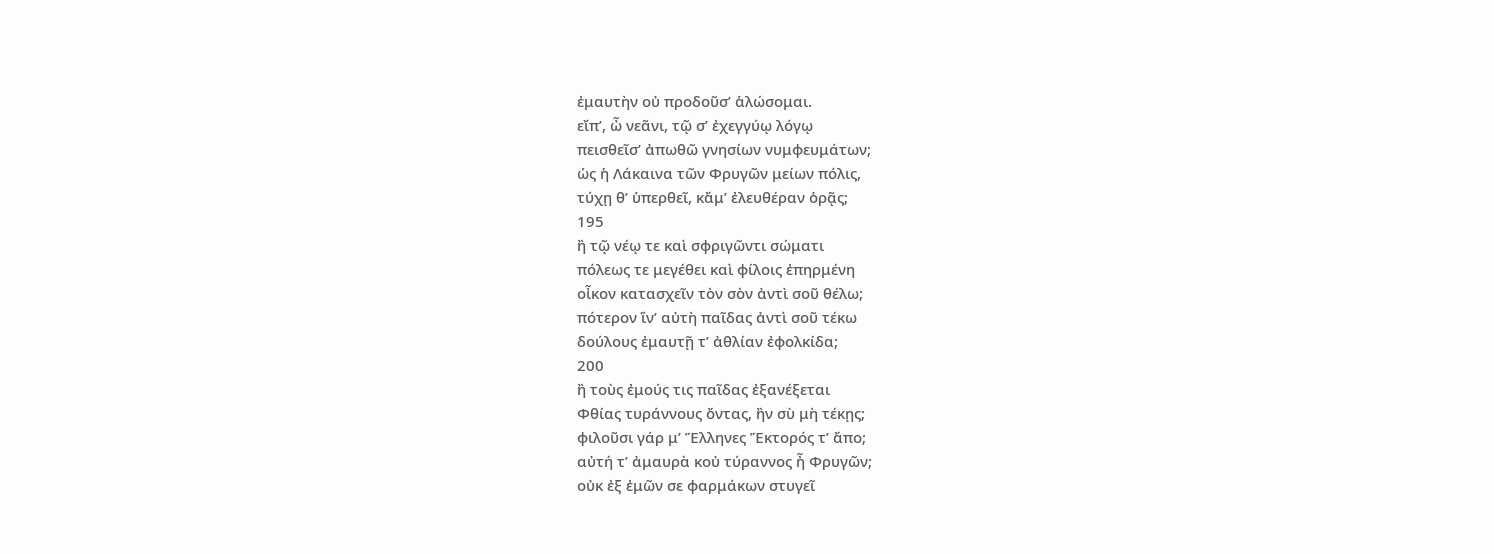ἐμαυτὴν οὐ προδοῦσ’ ἁλώσομαι.
εἴπ’, ὦ νεᾶνι, τῷ σ’ ἐχεγγύῳ λόγῳ
πεισθεῖσ’ ἀπωθῶ γνησίων νυμφευμάτων;
ὡς ἡ Λάκαινα τῶν Φρυγῶν μείων πόλις,
τύχῃ θ’ ὑπερθεῖ, κἄμ’ ἐλευθέραν ὁρᾷς;
195
ἢ τῷ νέῳ τε καὶ σφριγῶντι σώματι
πόλεως τε μεγέθει καὶ φίλοις ἐπηρμένη
οἶκον κατασχεῖν τὸν σὸν ἀντὶ σοῦ θέλω;
πότερον ἵν’ αὐτὴ παῖδας ἀντὶ σοῦ τέκω
δούλους ἐμαυτῇ τ’ ἀθλίαν ἐφολκίδα;
200
ἢ τοὺς ἐμούς τις παῖδας ἐξανέξεται
Φθίας τυράννους ὄντας, ἢν σὺ μὴ τέκῃς;
φιλοῦσι γάρ μ’ Ἕλληνες Ἕκτορός τ’ ἄπο;
αὐτή τ’ ἀμαυρὰ κοὐ τύραννος ἦ Φρυγῶν;
οὐκ ἐξ ἐμῶν σε φαρμάκων στυγεῖ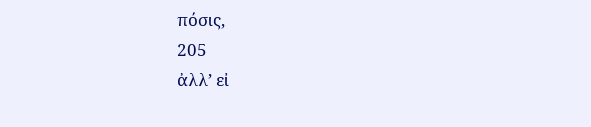πόσις,
205
ἀλλ’ εἰ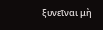ξυνεῖναι μὴ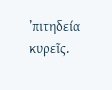’πιτηδεία κυρεῖς.